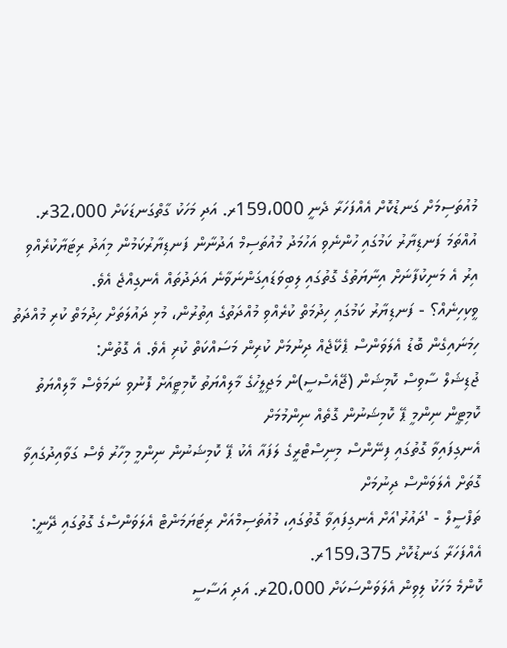މުއުތަސިމަށް ގަނޑުކޮށް އެއްފަހަރާ ދެނީ 159،000ރ. އަދި މަހަކު ގާތްގަނޑަކަށް 32،000ރ.
އުއްތަމަ ފަނޑިޔާރު ކަމުގައި ހުންނެވި އަހުމަދު މުއުތަސިމް އަދުނާން ފަނޑިޔާރުކަމުން މިއަދު ރިޓަޔާކުރެއްވި އިރު އެ މަނިކުފާނަށް އިނާޔަތުގެ ގޮތުގައި ލިބިވަޑައިގަންނަވާނެ އަދަދުތައް އެނގިއްޖެ އެވެ.
ވީކިހިނެއް؟ - ފަނޑިޔާރު ކަމުގައި ހިދުމަތް ކުރެއްވި މުއްދަތުގެ އިތުރުން، މުޅި ދައުލަތަށް ހިދުމަތް ކުރި މުއްދަތު ހިމަނައިގެން ބޮޑު އެލަވަންސް ޕެކޭޖެއް ދިނުމަށް ކުރިން މަސައްކަތް ކުރި އެވެ. އެ ގޮތުން:
ޖުޑިޝަލް ސާވިސް ކޮމިޝަން (ޖޭއެސްސީ)ން މަޖިލީހުގެ މާލިއްޔަތު ކޮމިޓީއަށް ފޮނުވި ނަމަވެސް މާލިއްޔަތު ކޮމިޓީން ނިންމީ ޕޭ ކޮމިޝަނުން ގޮތެއް ނިންމުމަށް
އެނގިފައިވާ ގޮތުގައި ފިނޭންސް މިނިސްޓްރީގެ ލަފައާ އެކު ޕޭ ކޮމިޝަނުން ނިންމީ މިހާރު ވެސް ގަވާއިދުގައިވާ ގޮތަށް އެލަވަންސް ދިނުމަށް
ތަފްސީލް - 'ދައުރު'އަށް އެނގިފައިވާ ގޮތުގައި، މުއުތަސިމްއަށް ރިޓަޔަމަންޓް އެލަވަންސްގެ ގޮތުގައި ދޭނީ:
އެއްފަހަރާ ގަނޑުކޮށް 159،375ރ.
ކޮންމެ މަހަކު ލިވިން އެލަވަންސަކަށް 20،000ރ. އަދި އަސާސީ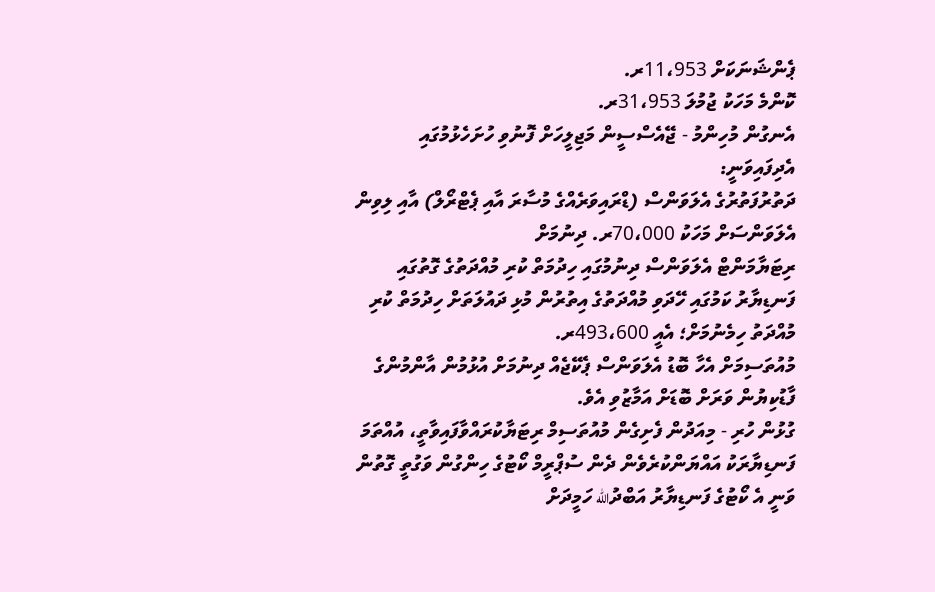ޕެންޝަނަކަށް 11،953ރ.
ކޮންމެ މަހަކު ޖުމުލަ 31،953ރ.
އެނގުން މުހިންމު - ޖޭއެސްސީން މަޖިލީހަށް ފޮނުވި ހުށަހެޅުމުގައި އެދިފައިވަނީ:
ދަތުރުފަތުރުގެ އެލަވަންސް (ޑްރައިވަރެއްގެ މުސާރަ އާއި ޕެޓްރޯލް) އާއި ލިވިން އެލަވަންސަށް މަހަކު 70،000ރ. ދިނުމަށް
ރިޓަޔާމަންޓް އެލަވަންސް ދިނުމުގައި ހިދުމަތް ކުރި މުއްދަތުގެ ގޮތުގައި ފަނޑިޔާރު ކަމުގައި ހޭދަވި މުއްދަތުގެ އިތުރުން މުޅި ދައުލަތަށް ހިދުމަތް ކުރި މުއްދަތު ހިމެނުމަށް؛ އެއީ 493،600ރ.
މުއުތަސިމަށް އެހާ ބޮޑު އެލަވަންސް ޕެކޭޖެއް ދިނުމަށް އުޅުމުން އާންމުންގެ ފާޑުކިޔުން ވަރަށް ބޮޑަށް އަމާޒުވި އެވެ.
ގުޅުން ހުރި - މިއަދުން ފެށިގެން މުއުތަސިމް ރިޓަޔާކުރައްވާފައިވާތީ، އުއްތަމަ ފަނޑިޔާރަކު އައްޔަންކުރެވެން ދެން ސުޕްރީމް ކޯޓުގެ ހިންގުން ވަގުތީ ގޮތުން ވަނީ އެ ކޯޓުގެ ފަނޑިޔާރު އަބްދުالله ހަމީދަށް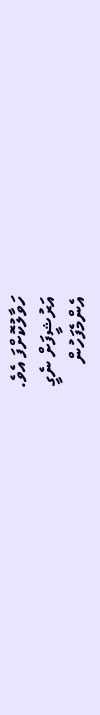ހަވާލުކޮށްފަ އެވެ.
އަރުޝީފަށް ނެގީ
އެންމެފަހުން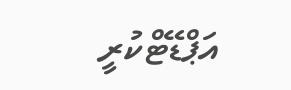އަޕްޑޭޓްކުރީ